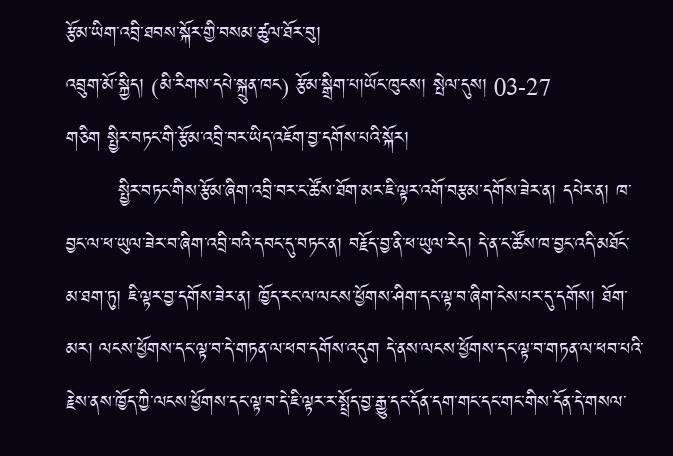རྩོམ་ཡིག་འབྲི་ཐབས་སྐོར་གྱི་བསམ་ཚུལ་ཐོར་བུ།
འབྲུག་མོ་སྐྱིད། (མི་རིགས་དཔེ་སྐྲུན་ཁང) རྩོམ་སྒྲིག་པ།ཡོང་ཁུངས། སྤེལ་དུས། 03-27
གཅིག སྤྱིར་བཏང་གི་རྩོམ་འབྲི་བར་ཡིད་འཇོག་བྱ་དགོས་པའི་སྐོར།
        སྤྱིར་བཏང་གིས་རྩོམ་ཞིག་འབྲི་བར་ང་ཚོས་ཐོག་མར་ཇི་ལྟར་འགོ་བརྩམ་དགོས་ཟེར་ན། དཔེར་ན། ཁ་བྱང་ལ་ཕ་ཡུལ་ཟེར་བ་ཞིག་འབྲི་བའི་དབང་དུ་བཏང་ན། བརྗོད་བྱ་ནི་ཕ་ཡུལ་རེད། དེ་ན་ང་ཚོས་ཁ་བྱང་འདི་མཐོང་མ་ཐག་ཏུ། ཇི་ལྟར་བྱ་དགོས་ཟེར་ན། ཁྱོད་རང་ལ་ལངས་ཕྱོགས་ཤིག་དང་ལྟ་བ་ཞིག་ངེས་པར་དུ་དགོས། ཐོག་མར། ལངས་ཕྱོགས་དང་ལྟ་བ་དེ་གཏན་ལ་ཕབ་དགོས་འདུག དེ་ནས་ལངས་ཕྱོགས་དང་ལྟ་བ་གཏན་ལ་ཕབ་པའི་རྗེས་ནས་ཁྱོད་ཀྱི་ལངས་ཕྱོགས་དང་ལྟ་བ་དེ་ཇི་ལྟར་ར་སྤྲོད་བྱ་རྒྱུ་དང་དོན་དག་གང་དང་གང་གིས་དོན་དེ་གསལ་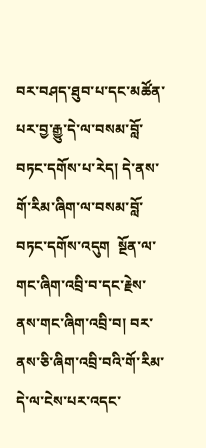བར་བཤད་ཐུབ་པ་དང་མཚོན་པར་བྱ་རྒྱུ་དེ་ལ་བསམ་བློ་བཏང་དགོས་པ་རེད། དེ་ནས་གོ་རིམ་ཞིག་ལ་བསམ་བློ་བཏང་དགོས་འདུག  སྔོན་ལ་གང་ཞིག་འབྲི་བ་དང་རྗེས་ནས་གང་ཞིག་འབྲི་བ། བར་ནས་ཅི་ཞིག་འབྲི་བའི་གོ་རིམ་དེ་ལ་ངེས་པར་འདང་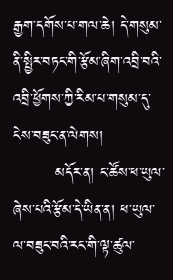རྒྱག་དགོས་པ་གལ་ཆེ། དེ་གསུམ་ནི་སྤྱིར་བཏང་གི་རྩོམ་ཞིག་འབྲི་བའི་འབྲི་ཕྱོགས་ཀྱི་རིམ་པ་གསུམ་དུ་ངེས་བཟུང་ན་ལེགས།
        མདོར་ན། ང་ཚོས་ཕ་ཡུལ་ཞེས་པའི་རྩོམ་དེ་ཡིན་ན། ཕ་ཡུལ་ལ་བཟུང་བའི་རང་གི་ལྟ་ཚུལ་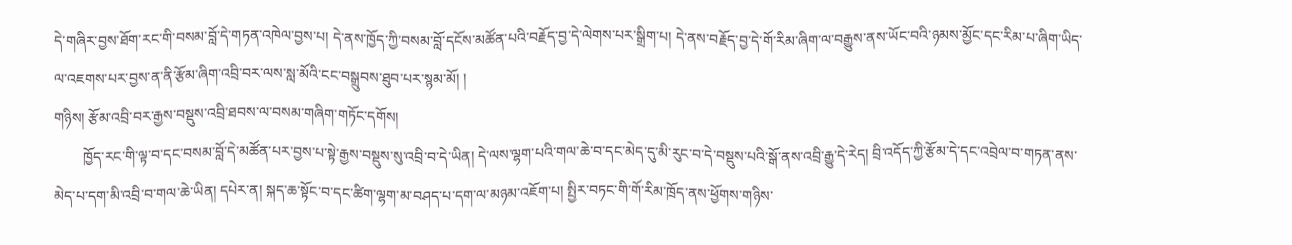དེ་གཞིར་བྱས་ཐོག་རང་གི་བསམ་བློ་དེ་གཏན་འཁེལ་བྱས་པ། དེ་ནས་ཁྱོད་ཀྱི་བསམ་བློ་དངོས་མཚོན་པའི་བརྗོད་བྱ་དེ་ལེགས་པར་སྒྲིག་པ། དེ་ནས་བརྗོད་བྱ་དེ་གོ་རིམ་ཞིག་ལ་བརྒྱུས་ནས་ཡོང་བའི་ཉམས་མྱོང་དང་རིམ་པ་ཞིག་ཡིད་ལ་འཇགས་པར་བྱས་ན་ནི་རྩོམ་ཞིག་འབྲི་བར་ལས་སླ་མོའི་ངང་བསྒྲུབས་ཐུབ་པར་སྙམ་མོ། །
གཉིས། རྩོམ་འབྲི་བར་རྒྱས་བསྡུས་འབྲི་ཐབས་ལ་བསམ་གཞིག་གཏོང་དགོས།
        ཁྱོད་རང་གི་ལྟ་བ་དང་བསམ་བློ་དེ་མཚོན་པར་བྱས་པ་སྟེ་རྒྱས་བསྡུས་སུ་འབྲི་བ་དེ་ཡིན། དེ་ལས་ལྷག་པའི་གལ་ཆེ་བ་དང་མེད་དུ་མི་རུང་བ་དེ་བསྡུས་པའི་སྒོ་ནས་འབྲི་རྒྱུ་དེ་རེད། བྲི་འདོད་ཀྱི་རྩོམ་དེ་དང་འབྲེལ་བ་གཏན་ནས་མེད་པ་དག་མི་འབྲི་བ་གལ་ཆེ་ཡིན། དཔེར་ན། སྐད་ཆ་སྟོང་བ་དང་ཚིག་ལྷག་མ་བཤད་པ་དག་ལ་མཉམ་འཇོག་པ། སྤྱིར་བཏང་གི་གོ་རིམ་ཁྲོད་ནས་ཕྱོགས་གཉིས་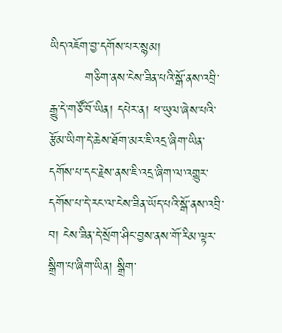ཡིད་འཇོག་བྱ་དགོས་པར་སྙམ།
        གཅིག་ནས་ངེས་ཟིན་པའི་སྒོ་ནས་འབྲི་རྒྱུ་དེ་གཙོ་བོ་ཡིན། དཔེར་ན། ཕ་ཡུལ་ཞེས་པའི་རྩོམ་ཡིག་དེ་ཆེས་ཐོག་མར་ཇི་འདྲ་ཞིག་ཡིན་དགོས་པ་དང་རྗེས་ནས་ཇི་འདྲ་ཞིག་ལ་འགྱུར་དགོས་པ་དེ་རང་ལ་ངེས་ཟིན་ཡོད་པའི་སྒོ་ནས་འབྲི་བ། ངེས་ཟིན་དེ་སྲོག་ཤིང་བྱས་ནས་གོ་རིམ་ལྟར་སྒྲིག་པ་ཞིག་ཡིན། སྒྲིག་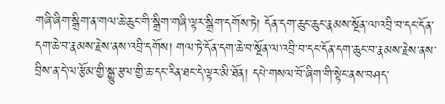གཞི་ཞིག་སྒྲིག་ན་གལ་ཆེ་ཆུང་གི་སྒྲིག་གཞི་ལྟར་སྒྲིག་དགོས་ཏེ། དོན་དག་ཆུང་ཆུང་རྣམས་སྔོན་ལ་འབྲི་བ་དང་དོན་དག་ཆེ་བ་རྣམས་རྗེས་ནས་འབྲི་དགོས། གལ་ཏེ་དོན་དག་ཆེ་བ་སྔོན་ལ་འབྲི་བ་དང་དོན་དག་ཆུང་བ་རྣམས་རྗེས་ནས་བྲིས་ན་དེ་ལ་རྩོམ་གྱི་སྒྱུ་རྩལ་གྱི་ཆ་དང་རིན་ཐང་དེ་ལྟར་མི་ཐོན། དཔེ་གསལ་བོ་ཞིག་གི་སྟེང་ནས་བཤད་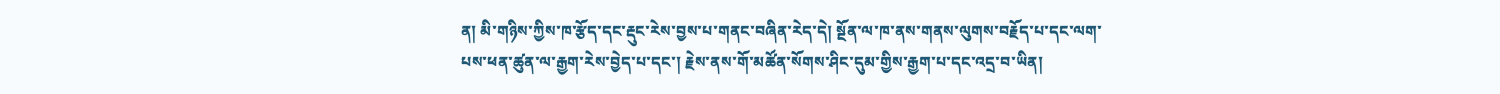ན། མི་གཉིས་ཀྱིས་ཁ་རྩོད་དང་རྡུང་རེས་བྱས་པ་གནང་བཞིན་རེད་དེ། སྔོན་ལ་ཁ་ནས་གནས་ལུགས་བརྗོད་པ་དང་ལག་པས་ཕན་ཚུན་ལ་རྒྱག་རེས་བྱེད་པ་དང་། རྗེས་ནས་གོ་མཚོན་སོགས་ཤིང་དུམ་གྱིས་རྒྱག་པ་དང་འདྲ་བ་ཡིན།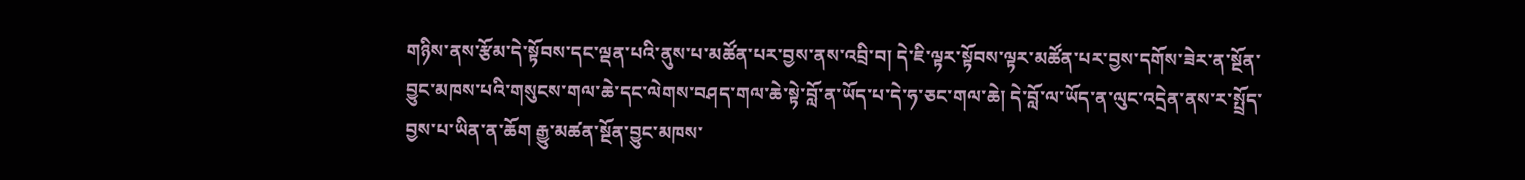གཉིས་ནས་རྩོམ་དེ་སྟོབས་དང་ལྡན་པའི་ནུས་པ་མཚོན་པར་བྱས་ནས་འབྲི་བ། དེ་ཇི་ལྟར་སྟོབས་ལྟར་མཚོན་པར་བྱས་དགོས་ཟེར་ན་སྔོན་བྱུང་མཁས་པའི་གསུངས་གལ་ཆེ་དང་ལེགས་བཤད་གལ་ཆེ་སྟེ་བློ་ན་ཡོད་པ་དེ་ཧ་ཅང་གལ་ཆེ། དེ་བློ་ལ་ཡོད་ན་ལུང་འདྲེན་ནས་ར་སྤྲོད་བྱས་པ་ཡིན་ན་ཆོག རྒྱུ་མཚན་སྔོན་བྱུང་མཁས་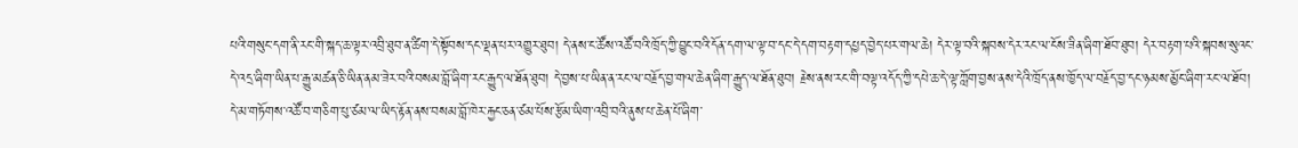པའི་གསུང་དག་ནི་རང་གི་སྐད་ཆ་ལྟར་འབྲི་ཐུབ་ན་ཚིག་དེ་སྟོབས་དང་ལྡན་པར་འགྱུར་ཐུབ། དེ་ནས་ང་ཚོས་འཚོ་བའི་ཁྲོད་ཀྱི་བྱུང་བའི་དོན་དག་ལ་ལྟ་བ་དང་དེ་དག་བརྟག་དཔྱད་བྱེད་པར་གལ་ཆེ། དེར་ལྟ་བའི་སྐབས་དེར་རང་ལ་ངོས་ཟིན་ཞིག་ཐོབ་ཐུབ། དེར་བརྟག་པའི་སྐབས་སུའང་དེ་འདྲ་ཞིག་ཡིན་པ་རྒྱུ་མཚན་ཅི་ཡིན་ནམ་ཟེར་བའི་བསམ་བློ་ཞིག་རང་རྒྱུད་ལ་ཐོན་ཐུབ། དེ་བྱས་པ་ཡིན་ན་རང་ལ་བརྗོད་བྱ་གལ་ཆེན་ཞིག་རྒྱུད་ལ་ཐོན་ཐུབ། རྗེས་ནས་རང་གི་བལྟ་འདོད་ཀྱི་དཔེ་ཆ་དེ་ལྟ་ཀློག་བྱས་ནས་དེའི་ཁྲོད་ནས་ཁྱོད་ལ་བརྗོད་བྱ་དང་ཉམས་མྱོང་ཞིག་རང་ལ་ཐོབ། དེ་མ་གཏོགས་འཚོ་བ་གཅིག་པུ་ཙམ་ལ་ཡིད་རྟོན་ནས་བསམ་བློ་ཁེར་རྐྱང་ཅན་ཙམ་པོས་རྩོམ་ཡིག་འབྲི་བའི་ནུས་པ་ཆེན་པོ་ཞིག་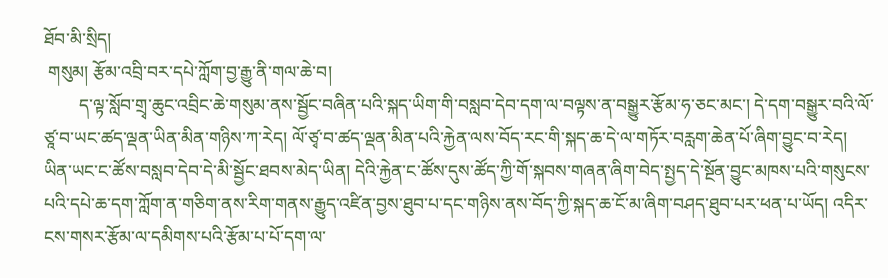ཐོབ་མི་སྲིད།
 གསུམ། རྩོམ་འབྲི་བར་དཔེ་ཀློག་བྱ་རྒྱུ་ནི་གལ་ཆེ་བ།
        ད་ལྟ་སློབ་གྲྭ་ཆུང་འབྲིང་ཆེ་གསུམ་ནས་སྦྱོང་བཞིན་པའི་སྐད་ཡིག་གི་བསླབ་དེབ་དག་ལ་བལྟས་ན་བསྒྱུར་རྩོམ་ཧ་ཅང་མང་། དེ་དག་བསྒྱུར་བའི་ལོ་ཙཱ་བ་ཡང་ཚད་ལྡན་ཡིན་མིན་གཉིས་ཀ་རེད། ལོ་ཙྭ་བ་ཚད་ལྡན་མིན་པའི་རྐྱེན་ལས་བོད་རང་གི་སྐད་ཆ་དེ་ལ་གཏོར་བརླག་ཆེན་པོ་ཞིག་བྱུང་བ་རེད། ཡིན་ཡང་ང་ཚོས་བསླབ་དེབ་དེ་མི་སྦྱོང་ཐབས་མེད་ཡིན། དེའི་རྐྱེན་ང་ཚོས་དུས་ཚོད་ཀྱི་གོ་སྐབས་གཞན་ཞིག་བེད་སྤྱད་དེ་སྔོན་བྱུང་མཁས་པའི་གསུངས་པའི་དཔེ་ཆ་དག་ཀློག་ན་གཅིག་ནས་རིག་གནས་རྒྱུད་འཛིན་བྱས་ཐུབ་པ་དང་གཉིས་ནས་བོད་ཀྱི་སྐད་ཆ་ངོ་མ་ཞིག་བཤད་ཐུབ་པར་ཕན་པ་ཡོད། འདིར་ངས་གསར་རྩོམ་ལ་དམིགས་པའི་རྩོམ་པ་པོ་དག་ལ་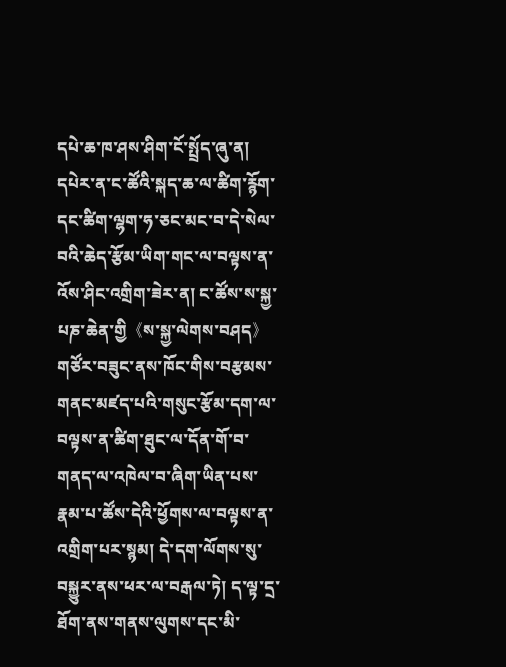དཔེ་ཆ་ཁ་ཤས་ཤིག་ངོ་སྤྲོད་ཞུ་ན། དཔེར་ན་ང་ཚོའི་སྐད་ཆ་ལ་ཚིག་རྙོག་དང་ཚིག་ལྷག་ཧ་ཅང་མང་བ་དེ་སེལ་བའི་ཆེད་རྩོམ་ཡིག་གང་ལ་བལྟས་ན་འོས་ཤིང་འགྲིག་ཟེར་ན། ང་ཚོས་ས་སྐྱ་པཎ་ཆེན་གྱི《ས་སྐྱ་ལེགས་བཤད》གཙོར་བཟུང་ནས་ཁོང་གིས་བརྩམས་གནང་མཛད་པའི་གསུང་རྩོམ་དག་ལ་བལྟས་ན་ཚིག་ཐུང་ལ་དོན་གོ་བ་གནད་ལ་འཁེལ་བ་ཞིག་ཡིན་པས་རྣམ་པ་ཚོས་དེའི་ཕྱོགས་ལ་བལྟས་ན་འགྲིག་པར་སྙམ། དེ་དག་ལོགས་སུ་བསྐྱུར་ནས་ཕར་ལ་བརྒལ་ཏེ། ད་ལྟ་དྲ་ཐོག་ནས་གནས་ལུགས་དང་མི་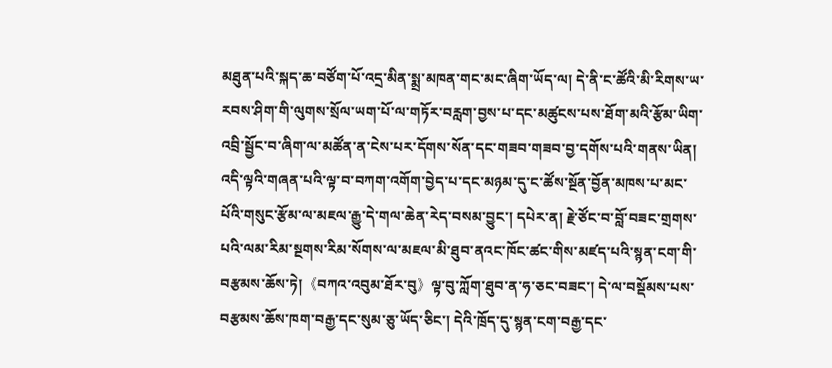མཐུན་པའི་སྐད་ཆ་བཙོག་པོ་འདྲ་མིན་སྨྲ་མཁན་གང་མང་ཞིག་ཡོད་ལ། དེ་ནི་ང་ཚོའི་མི་རིགས་ཡ་རབས་ཤིག་གི་ལུགས་སྲོལ་ཡག་པོ་ལ་གཏོར་བརླག་བྱས་པ་དང་མཚུངས་པས་ཐོག་མའི་རྩོམ་ཡིག་འབྲི་སྦྱོང་བ་ཞིག་ལ་མཚོན་ན་ངེས་པར་དོགས་སོན་དང་གཟབ་གཟབ་བྱ་དགོས་པའི་གནས་ཡིན། འདི་ལྟའི་གཞན་པའི་ལྟ་བ་བཀག་འགོག་བྱེད་པ་དང་མཉམ་དུ་ང་ཚོས་སྔོན་བྱོན་མཁས་པ་མང་པོའི་གསུང་རྩོམ་ལ་མཇལ་རྒྱུ་དེ་གལ་ཆེན་རེད་བསམ་བྱུང་། དཔེར་ན། རྗེ་ཙོང་བ་བློ་བཟང་གྲགས་པའི་ལམ་རིམ་སྔགས་རིམ་སོགས་ལ་མཇལ་མི་ཐུབ་ནའང་ཁོང་ཚང་གིས་མཛད་པའི་སྙན་ངག་གི་བརྩམས་ཆོས་ཏེ།《བཀའ་འབུམ་ཐོར་བུ》ལྟ་བུ་ཀློག་ཐུབ་ན་ཧ་ཅང་བཟང་། དེ་ལ་བསྡོམས་པས་བརྩམས་ཆོས་ཁག་བརྒྱ་དང་སུམ་ཅུ་ཡོད་ཅིང་། དེའི་ཁྲོད་དུ་སྙན་ངག་བརྒྱ་དང་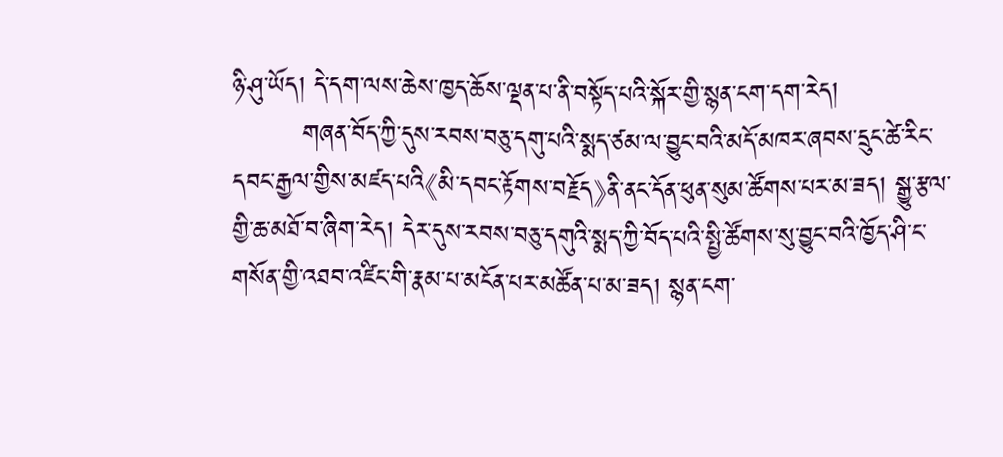ཉི་ཤུ་ཡོད། དེ་དག་ལས་ཆེས་ཁྱད་ཆོས་ལྡན་པ་ནི་བསྟོད་པའི་སྐོར་གྱི་སྙན་ངག་དག་རེད།
        གཞན་བོད་ཀྱི་དུས་རབས་བཅུ་དགུ་པའི་སྨད་ཙམ་ལ་བྱུང་བའི་མདོ་མཁར་ཞབས་དྲུང་ཚེ་རིང་དབང་རྒྱལ་གྱིས་མཛད་པའི《མི་དབང་རྟོགས་བརྗོད》ནི་ནང་དོན་ཕུན་སུམ་ཚོགས་པར་མ་ཟད། སྒྱུ་རྩལ་གྱི་ཆ་མཐོ་བ་ཞིག་རེད། དེར་དུས་རབས་བཅུ་དགུའི་སྨད་ཀྱི་བོད་པའི་སྤྱི་ཚོགས་སུ་བྱུང་བའི་ཁྱོད་ཤི་ང་གསོན་གྱི་འཐབ་འཛིང་གི་རྣམ་པ་མངོན་པར་མཚོན་པ་མ་ཟད། སྙན་ངག་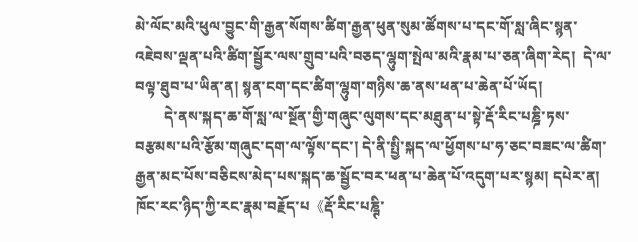མེ་ལོང་མའི་ཕུལ་བྱུང་གི་རྒྱན་སོགས་ཚིག་རྒྱན་ཕུན་སུམ་ཚོགས་པ་དང་གོ་སླ་ཞིང་སྙན་འཇེབས་ལྡན་པའི་ཚིག་སྦྱོར་ལས་གྲུབ་པའི་བཅད་ལྷུག་སྤེལ་མའི་རྣམ་པ་ཅན་ཞིག་རེད།  དེ་ལ་བལྟ་ཐུབ་པ་ཡིན་ན། སྙན་ངག་དང་ཚིག་ལྷུག་གཉིས་ཆ་ནས་ཕན་པ་ཆེན་པོ་ཡོད།
        དེ་ནས་སྐད་ཆ་གོ་སླ་ལ་སྔོན་གྱི་གཞུང་ལུགས་དང་མཐུན་པ་སྟེ་རྡོ་རིང་པཎྜི་ཏས་བརྩམས་པའི་རྩོམ་གཞུང་དག་ལ་ལྟོས་དང་། དེ་ནི་སྤྱི་སྐད་ལ་ཕྱོགས་པ་ཧ་ཅང་བཟང་ལ་ཚིག་རྒྱན་མང་པོས་བཅིངས་མེད་པས་སྐད་ཆ་སྦྱོང་བར་ཕན་པ་ཆེན་པོ་འདུག་པར་སྙམ། དཔེར་ན། ཁོང་རང་ཉིད་ཀྱི་རང་རྣམ་བརྗོད་པ《རྡོ་རིང་པཎྚི་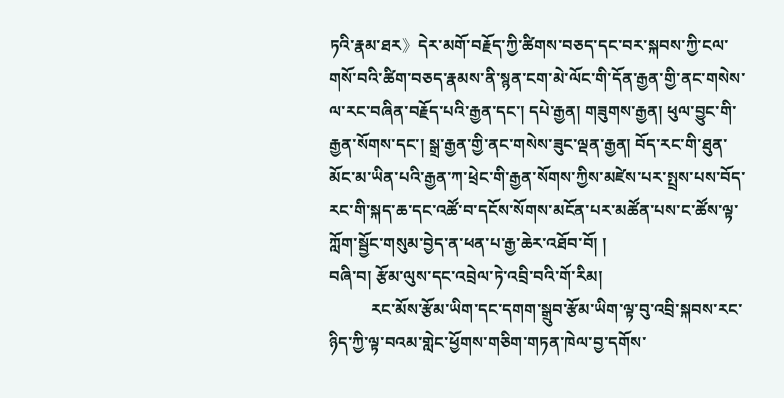ཏའི་རྣམ་ཐར》དེར་མགོ་བརྗོད་ཀྱི་ཚིགས་བཅད་དང་བར་སྐབས་ཀྱི་ངལ་གསོ་བའི་ཚིག་བཅད་རྣམས་ནི་སྙན་ངག་མེ་ལོང་གི་དོན་རྒྱན་གྱི་ནང་གསེས་ལ་རང་བཞིན་བརྗོད་པའི་རྒྱན་དང་། དཔེ་རྒྱན། གཟུགས་རྒྱན། ཕུལ་བྱུང་གི་རྒྱན་སོགས་དང་། སྒྲ་རྒྱན་གྱི་ནང་གསེས་ཟུང་ལྡན་རྒྱན། བོད་རང་གི་ཐུན་མོང་མ་ཡིན་པའི་རྒྱན་ཀ་ཕྲེང་གི་རྒྱན་སོགས་ཀྱིས་མཛེས་པར་སྤྲས་པས་བོད་རང་གི་སྐད་ཆ་དང་འཚོ་བ་དངོས་སོགས་མངོན་པར་མཚོན་པས་ང་ཚོས་ལྟ་ཀློག་སྦྱོང་གསུམ་བྱེད་ན་ཕན་པ་རྒྱ་ཆེར་འཐོབ་བོ། །
བཞི་བ། རྩོམ་ལུས་དང་འབྲེལ་ཏེ་འབྲི་བའི་གོ་རིམ།
          རང་མོས་རྩོམ་ཡིག་དང་དགག་སྒྲུབ་རྩོམ་ཡིག་ལྟ་བུ་འབྲི་སྐབས་རང་ཉིད་ཀྱི་ལྟ་བའམ་གླེང་ཕྱོགས་གཅིག་གཏན་ཁེལ་བྱ་དགོས་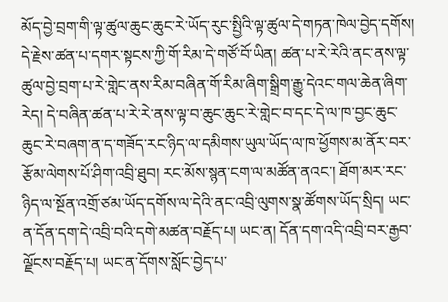མོད་བྱེ་བྲག་གི་ལྟ་ཚུལ་ཆུང་ཆུང་རེ་ཡོད་རུང་སྤྱིའི་ལྟ་ཚུལ་དེ་གཏན་ཁེལ་བྱེད་དགོས། དེ་རྗེས་ཚན་པ་དགར་སྟངས་ཀྱི་གོ་རིམ་དེ་གཙོ་བོ་ཡིན། ཚན་པ་རེ་རེའི་ནང་ནས་ལྟ་ཚུལ་བྱེ་བྲག་པ་རེ་གླེང་ནས་རིམ་བཞིན་གོ་རིམ་ཞིག་སྒྲིག་རྒྱུ་དེའང་གལ་ཆེན་ཞིག་རེད། དེ་བཞིན་ཚན་པ་རེ་རེ་ནས་ལྟ་བ་ཆུང་ཆུང་རེ་གླེང་བ་དང་དེ་ལ་ཁ་བྱང་ཆུང་ཆུང་རེ་བཞག་ན་ད་གཟོད་རང་ཉིད་ལ་དམིགས་ཡུལ་ཡོད་ལ་ཁ་ཕྱོགས་མ་ནོར་བར་རྩོམ་ལེགས་པོ་ཤིག་འབྲི་ཐུབ། རང་མོས་སྙན་ངག་ལ་མཚོན་ནའང་། ཐོག་མར་རང་ཉིད་ལ་སྔོན་འགྲོ་ཙམ་ཡོད་དགོས་ལ་དེའི་ནང་འབྲི་ལུགས་སྣ་ཚོགས་ཡོད་སྲིད། ཡང་ན་དོན་དག་དེ་འབྲི་བའི་དགེ་མཚན་བརྗོད་པ། ཡང་ན། དོན་དག་འདི་འབྲི་བར་རྒྱབ་ལྗོངས་བརྗོད་པ། ཡང་ན་དོགས་སློང་བྱེད་པ་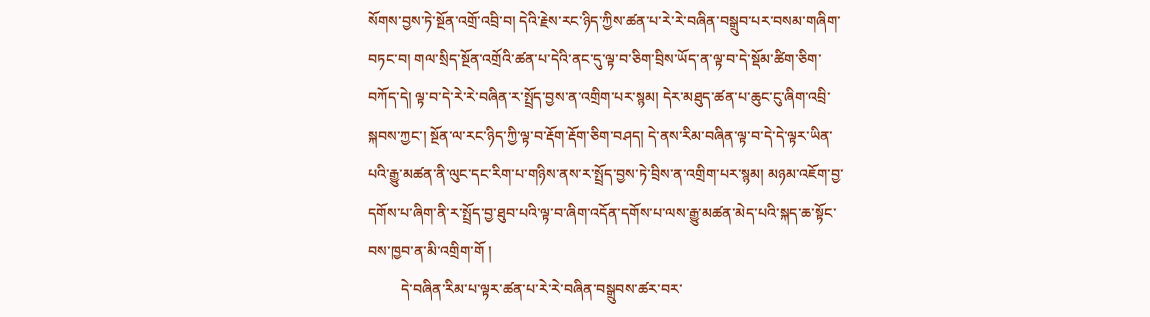སོགས་བྱས་ཏེ་སྔོན་འགྲོ་འབྲི་བ། དེའི་རྗེས་རང་ཉིད་ཀྱིས་ཚན་པ་རེ་རེ་བཞིན་བསྒྲུབ་པར་བསམ་གཞིག་བཏང་བ། གལ་སྲིད་སྔོན་འགྲོའི་ཚན་པ་དེའི་ནང་དུ་ལྟ་བ་ཅིག་བྲིས་ཡོད་ན་ལྟ་བ་དེ་སྡོམ་ཚིག་ཅིག་བཀོད་དེ། ལྟ་བ་དེ་རེ་རེ་བཞིན་ར་སྤྲོད་བྱས་ན་འགྲིག་པར་སྙམ། དེར་མཐུད་ཚན་པ་ཆུང་ངུ་ཞིག་འབྲི་སྐབས་ཀྱང་། སྔོན་ལ་རང་ཉིད་ཀྱི་ལྟ་བ་རྡོག་རྡོག་ཅིག་བཤད། དེ་ནས་རིམ་བཞིན་ལྟ་བ་དེ་དེ་ལྟར་ཡིན་པའི་རྒྱུ་མཚན་ནི་ལུང་དང་རིག་པ་གཉིས་ནས་ར་སྤྲོད་བྱས་ཏེ་བྲིས་ན་འགྲིག་པར་སྙམ། མཉམ་འཇོག་བྱ་དགོས་པ་ཞིག་ནི་ར་སྤྲོད་བྱ་ཐུབ་པའི་ལྟ་བ་ཞིག་འདོན་དགོས་པ་ལས་རྒྱུ་མཚན་མེད་པའི་སྐད་ཆ་སྟོང་བས་ཁྱབ་ན་མི་འགྲིག་གོ །
         དེ་བཞིན་རིམ་པ་ལྟར་ཚན་པ་རེ་རེ་བཞིན་བསྒྲུབས་ཚར་བར་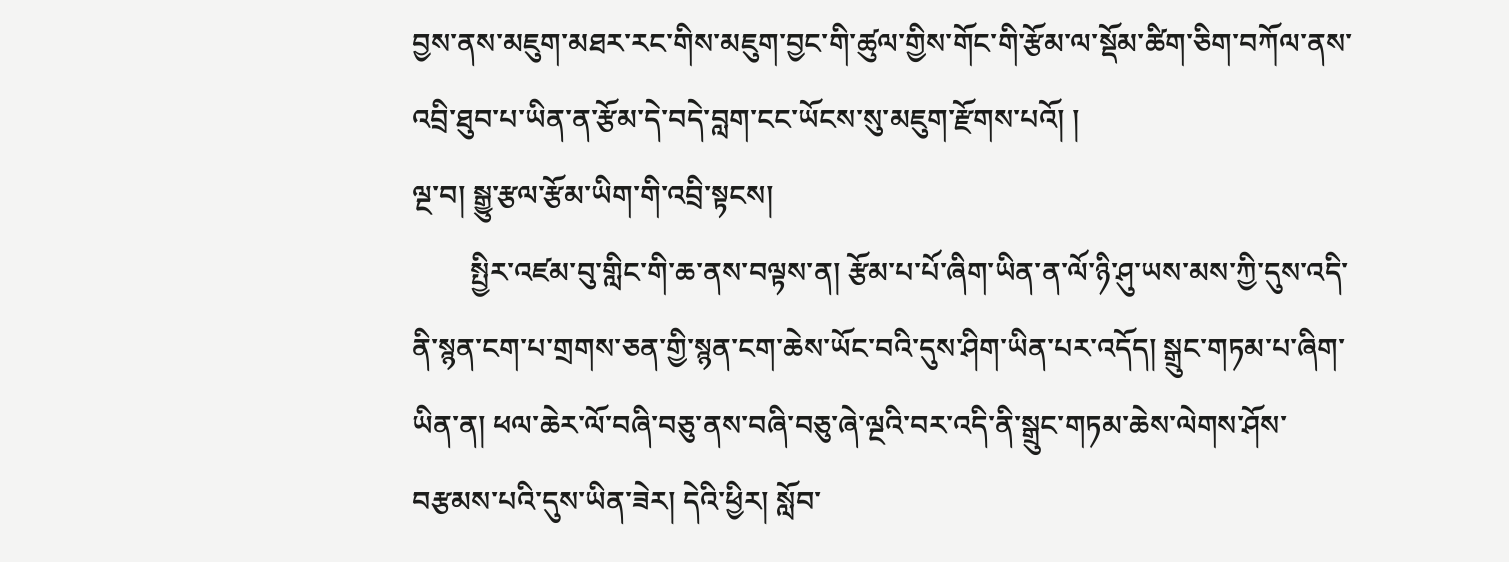བྱས་ནས་མཇུག་མཐར་རང་གིས་མཇུག་བྱང་གི་ཚུལ་གྱིས་གོང་གི་རྩོམ་ལ་སྡོམ་ཚིག་ཅིག་བཀོལ་ནས་འབྲི་ཐུབ་པ་ཡིན་ན་རྩོམ་དེ་བདེ་བླག་ངང་ཡོངས་སུ་མཇུག་རྫོགས་པའོ། །
ལྔ་བ། སྒྱུ་རྩལ་རྩོམ་ཡིག་གི་འབྲི་སྟངས།
        སྤྱིར་འཛམ་བུ་གླིང་གི་ཆ་ནས་བལྟས་ན། རྩོམ་པ་པོ་ཞིག་ཡིན་ན་ལོ་ཉི་ཤུ་ཡས་མས་ཀྱི་དུས་འདི་ནི་སྙན་ངག་པ་གྲགས་ཅན་གྱི་སྙན་ངག་ཆེས་ཡོང་བའི་དུས་ཤིག་ཡིན་པར་འདོད། སྒྲུང་གཏམ་པ་ཞིག་ཡིན་ན། ཕལ་ཆེར་ལོ་བཞི་བཅུ་ནས་བཞི་བཅུ་ཞེ་ལྔའི་བར་འདི་ནི་སྒྲུང་གཏམ་ཆེས་ལེགས་ཤོས་བརྩམས་པའི་དུས་ཡིན་ཟེར། དེའི་ཕྱིར། སློབ་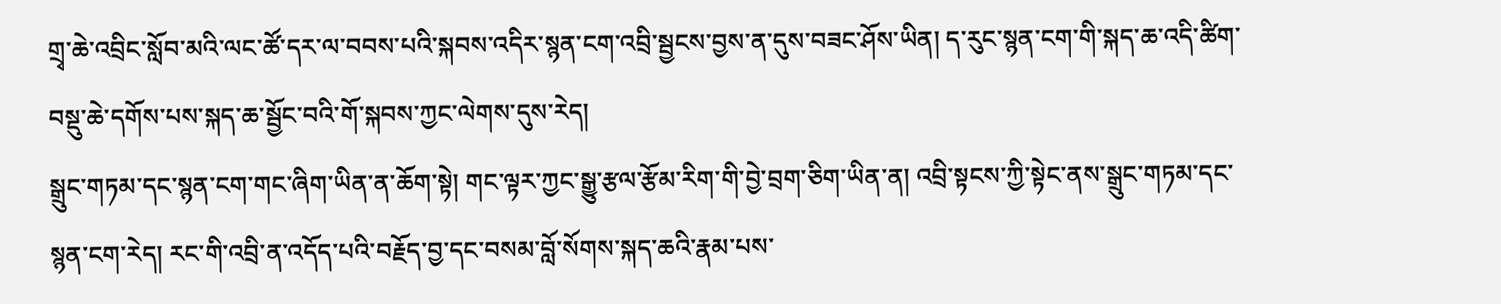གྲྭ་ཆེ་འབྲིང་སློབ་མའི་ལང་ཚོ་དར་ལ་བབས་པའི་སྐབས་འདིར་སྙན་ངག་འབྲི་སྦྱངས་བྱས་ན་དུས་བཟང་ཤོས་ཡིན། ད་རུང་སྙན་ངག་གི་སྐད་ཆ་འདི་ཚིག་བསྡུ་ཆེ་དགོས་པས་སྐད་ཆ་སྦྱོང་བའི་གོ་སྐབས་ཀྱང་ལེགས་དུས་རེད།
སྒྲུང་གཏམ་དང་སྙན་ངག་གང་ཞིག་ཡིན་ན་ཆོག་སྟེ། གང་ལྟར་ཀྱང་སྒྱུ་རྩལ་རྩོམ་རིག་གི་བྱེ་བྲག་ཅིག་ཡིན་ན། འབྲི་སྟངས་ཀྱི་སྟེང་ནས་སྒྲུང་གཏམ་དང་སྙན་ངག་རེད། རང་གི་འབྲི་ན་འདོད་པའི་བརྗོད་བྱ་དང་བསམ་བློ་སོགས་སྐད་ཆའི་རྣམ་པས་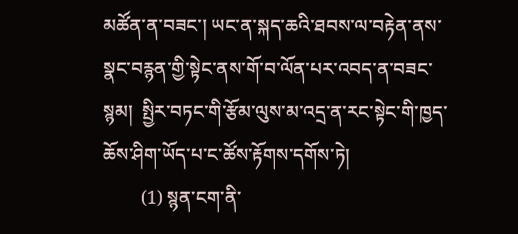མཚོན་ན་བཟང་། ཡང་ན་སྐད་ཆའི་ཐབས་ལ་བརྟེན་ནས་སྣང་བརྙན་གྱི་སྟེང་ནས་གོ་བ་ལོན་པར་འབད་ན་བཟང་སྙམ།  སྤྱིར་བཏང་གི་རྩོམ་ལུས་མ་འདྲ་ན་རང་སྟེང་གི་ཁྱད་ཆོས་ཤིག་ཡོད་པ་ང་ཚོས་རྟོགས་དགོས་ཏེ།
        (1) སྙན་ངག་ནི་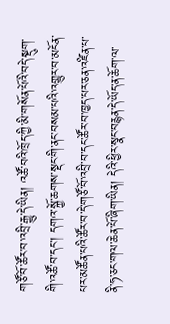གཙོ་བོ་ཚོར་བ་འབྲི་རྒྱུ་དེ་ཡིན། འཚོ་བའི་ཁྲོད་ཀྱི་མི་གསོན་པོའི་བདེ་སྡུག་གི་འཚོ་བ་དང་། དགའ་སྐྱོ་ཆགས་སྡང་གི་ནང་བསམ་པའི་འགྱུར་བ་མངོན་པར་མཚོན་པའི་ཚོར་བ་དེ་གཙོ་བོ་འབྲི་བ་དང་ཚོར་བ་ཁྱད་པར་ཅན་འཛིན་པ་ནི་ཧ་ཅང་གལ་ཆེན་པོ་ཞིག་ཡིན། དེའི་ཕྱིར་སྣང་བརྙན་དེ་ཡོད་ན་ཆོག་ལ་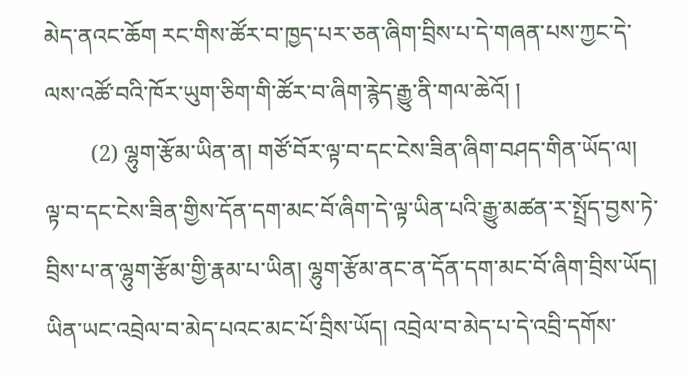མེད་ནའང་ཆོག རང་གིས་ཚོར་བ་ཁྱད་པར་ཅན་ཞིག་བྲིས་པ་དེ་གཞན་པས་ཀྱང་དེ་ལས་འཚོ་བའི་ཁོར་ཡུག་ཅིག་གི་ཚོར་བ་ཞིག་རྙེད་རྒྱུ་ནི་གལ་ཆེའོ། །
        (2) ལྷུག་རྩོམ་ཡིན་ན། གཙོ་བོར་ལྟ་བ་དང་ངེས་ཟིན་ཞིག་བཤད་གིན་ཡོད་ལ། ལྟ་བ་དང་ངེས་ཟིན་གྱིས་དོན་དག་མང་བོ་ཞིག་དེ་ལྟ་ཡིན་པའི་རྒྱུ་མཚན་ར་སྤྲོད་བྱས་ཏེ་བྲིས་པ་ན་ལྷུག་རྩོམ་གྱི་རྣམ་པ་ཡིན། ལྷུག་རྩོམ་ནང་ན་དོན་དག་མང་བོ་ཞིག་བྲིས་ཡོད། ཡིན་ཡང་འབྲེལ་བ་མེད་པའང་མང་པོ་བྲིས་ཡོད། འབྲེལ་བ་མེད་པ་དེ་འབྲི་དགོས་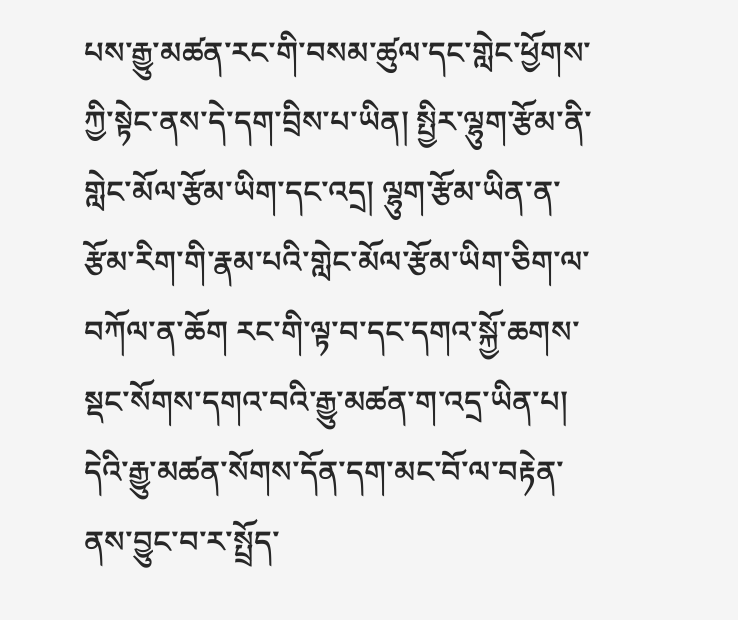པས་རྒྱུ་མཚན་རང་གི་བསམ་ཚུལ་དང་གླེང་ཕྱོགས་ཀྱི་སྟེང་ནས་དེ་དག་བྲིས་པ་ཡིན། སྤྱིར་ལྷུག་རྩོམ་ནི་གླེང་མོལ་རྩོམ་ཡིག་དང་འདྲ། ལྷུག་རྩོམ་ཡིན་ན་རྩོམ་རིག་གི་རྣམ་པའི་གླེང་མོལ་རྩོམ་ཡིག་ཅིག་ལ་བཀོལ་ན་ཆོག རང་གི་ལྟ་བ་དང་དགའ་སྐྱོ་ཆགས་སྡང་སོགས་དགའ་བའི་རྒྱུ་མཚན་ག་འདྲ་ཡིན་པ། དེའི་རྒྱུ་མཚན་སོགས་དོན་དག་མང་བོ་ལ་བརྟེན་ནས་བྱུང་བ་ར་སྤྲོད་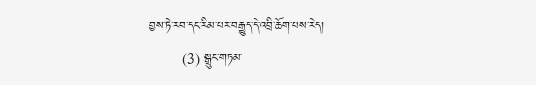བྱས་ཏེ་རབ་དང་རིམ་པར་བརྒྱུད་དེ་འབྲི་ཆོག་པས་རེད།
        (3) སྒྲུང་གཏམ་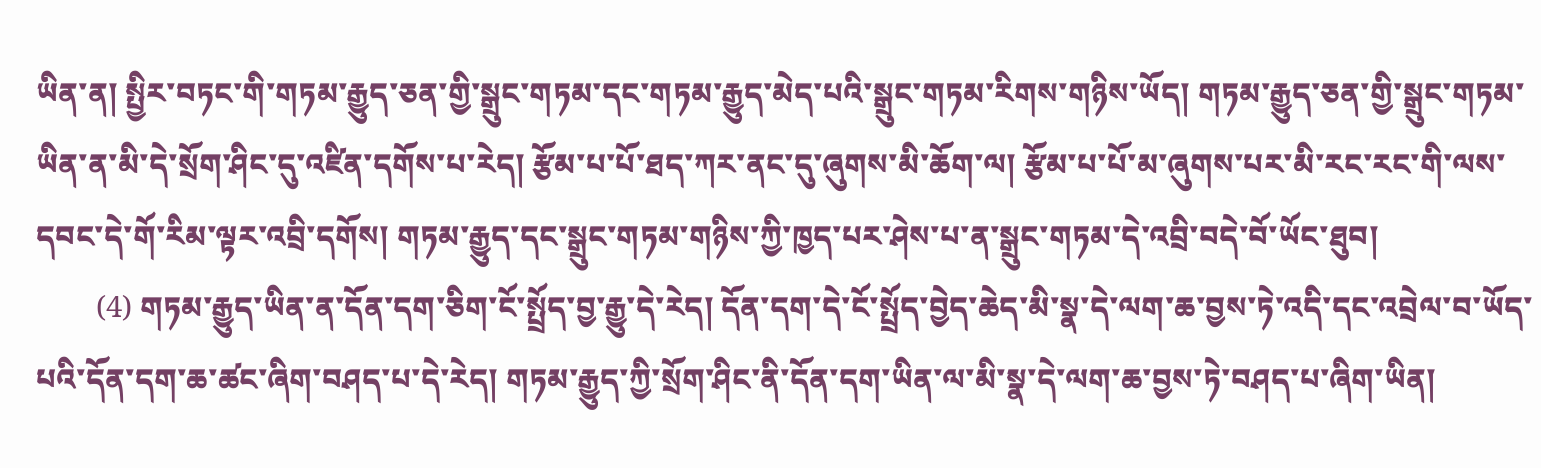ཡིན་ན། སྤྱིར་བཏང་གི་གཏམ་རྒྱུད་ཅན་གྱི་སྒྲུང་གཏམ་དང་གཏམ་རྒྱུད་མེད་པའི་སྒྲུང་གཏམ་རིགས་གཉིས་ཡོད། གཏམ་རྒྱུད་ཅན་གྱི་སྒྲུང་གཏམ་ཡིན་ན་མི་དེ་སྲོག་ཤིང་དུ་འཛིན་དགོས་པ་རེད། རྩོམ་པ་པོ་ཐད་ཀར་ནང་དུ་ཞུགས་མི་ཆོག་ལ། རྩོམ་པ་པོ་མ་ཞུགས་པར་མི་རང་རང་གི་ལས་དབང་དེ་གོ་རིམ་ལྟར་འབྲི་དགོས། གཏམ་རྒྱུད་དང་སྒྲུང་གཏམ་གཉིས་ཀྱི་ཁྱད་པར་ཤེས་པ་ན་སྒྲུང་གཏམ་དེ་འབྲི་བདེ་བོ་ཡོང་ཐུབ།
        (4) གཏམ་རྒྱུད་ཡིན་ན་དོན་དག་ཅིག་ངོ་སྤྲོད་བྱ་རྒྱུ་དེ་རེད། དོན་དག་དེ་ངོ་སྤྲོད་བྱེད་ཆེད་མི་སྣ་དེ་ལག་ཆ་བྱས་ཏེ་འདི་དང་འབྲེལ་བ་ཡོད་པའི་དོན་དག་ཆ་ཚང་ཞིག་བཤད་པ་དེ་རེད། གཏམ་རྒྱུད་ཀྱི་སྲོག་ཤིང་ནི་དོན་དག་ཡིན་ལ་མི་སྣ་དེ་ལག་ཆ་བྱས་ཏེ་བཤད་པ་ཞིག་ཡིན།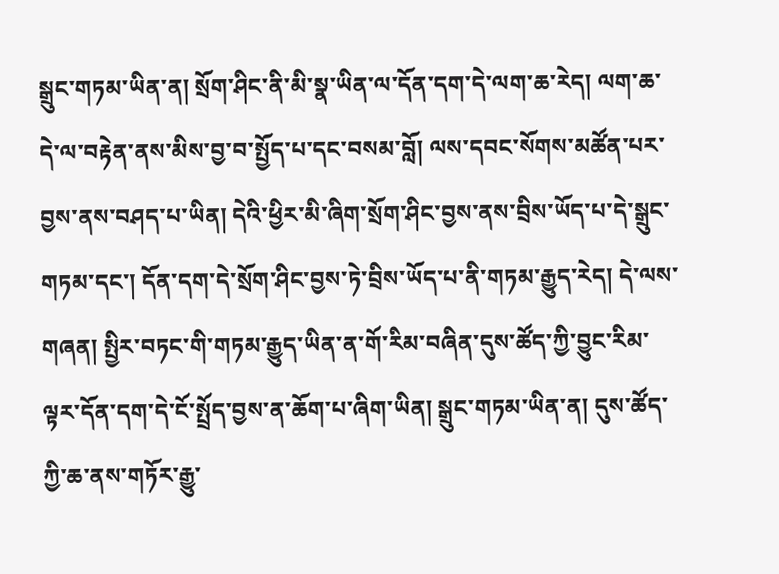སྒྲུང་གཏམ་ཡིན་ན། སྲོག་ཤིང་ནི་མི་སྣ་ཡིན་ལ་དོན་དག་དེ་ལག་ཆ་རེད། ལག་ཆ་དེ་ལ་བརྟེན་ནས་མིས་བྱ་བ་སྤྱོད་པ་དང་བསམ་བློ། ལས་དབང་སོགས་མཚོན་པར་བྱས་ནས་བཤད་པ་ཡིན། དེའི་ཕྱིར་མི་ཞིག་སྲོག་ཤིང་བྱས་ནས་བྲིས་ཡོད་པ་དེ་སྒྲུང་གཏམ་དང་། དོན་དག་དེ་སྲོག་ཤིང་བྱས་ཏེ་བྲིས་ཡོད་པ་ནི་གཏམ་རྒྱུད་རེད། དེ་ལས་གཞན། སྤྱིར་བཏང་གི་གཏམ་རྒྱུད་ཡིན་ན་གོ་རིམ་བཞིན་དུས་ཚོད་ཀྱི་བྱུང་རིམ་ལྟར་དོན་དག་དེ་ངོ་སྤྲོད་བྱས་ན་ཆོག་པ་ཞིག་ཡིན། སྒྲུང་གཏམ་ཡིན་ན། དུས་ཚོད་ཀྱི་ཆ་ནས་གཏོར་རྒྱུ་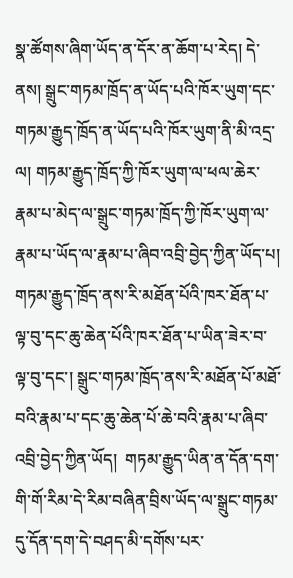སྣ་ཚོགས་ཞིག་ཡོད་ན་དོར་ན་ཆོག་པ་རེད། དེ་ནས། སྒྲུང་གཏམ་ཁྲོད་ན་ཡོད་པའི་ཁོར་ཡུག་དང་གཏམ་རྒྱུད་ཁྲོད་ན་ཡོད་པའི་ཁོར་ཡུག་ནི་མི་འདྲ་ལ། གཏམ་རྒྱུད་ཁྲོད་ཀྱི་ཁོར་ཡུག་ལ་ཕལ་ཆེར་རྣམ་པ་མེད་ལ་སྒྲུང་གཏམ་ཁྲོད་ཀྱི་ཁོར་ཡུག་ལ་རྣམ་པ་ཡོད་ལ་རྣམ་པ་ཞིབ་འབྲི་བྱེད་ཀྱིན་ཡོད་པ། གཏམ་རྒྱུད་ཁྲོད་ནས་རི་མཐོན་པོའི་ཁར་ཐོན་པ་ལྟ་བུ་དང་ཆུ་ཆེན་པོའི་ཁར་ཐོན་པ་ཡིན་ཟེར་བ་ལྟ་བུ་དང་། སྒྲུང་གཏམ་ཁྲོད་ནས་རི་མཐོན་པོ་མཐོ་བའི་རྣམ་པ་དང་ཆུ་ཆེན་པོ་ཆེ་བའི་རྣམ་པ་ཞིབ་འབྲི་བྱེད་ཀྱིན་ཡོད།  གཏམ་རྒྱུད་ཡིན་ན་དོན་དག་གི་གོ་རིམ་དེ་རིམ་བཞིན་བྲིས་ཡོད་ལ་སྒྲུང་གཏམ་དུ་དོན་དག་དེ་བཤད་མི་དགོས་པར་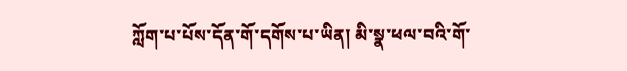ཀློག་པ་པོས་དོན་གོ་དགོས་པ་ཡིན། མི་སྣ་ཕལ་བའི་གོ་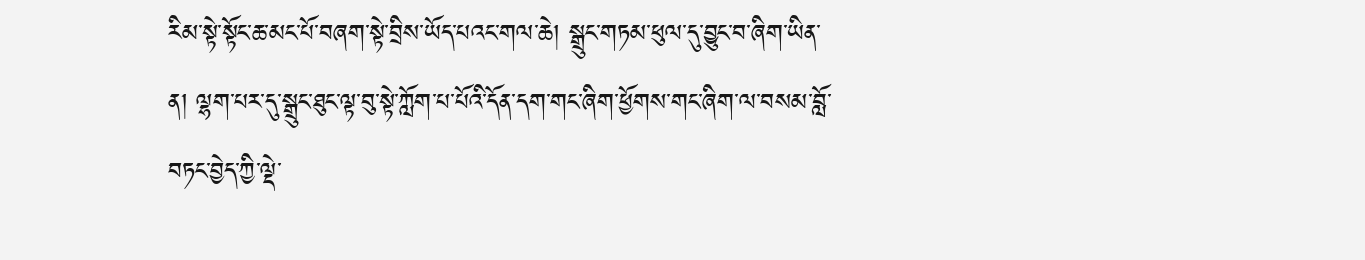རིམ་སྟེ་སྟོང་ཆ་མང་པོ་བཞག་སྟེ་བྲིས་ཡོད་པའང་གལ་ཆེ། སྒྲུང་གཏམ་ཕུལ་དུ་བྱུང་བ་ཞིག་ཡིན་ན། ལྷག་པར་དུ་སྒྲུང་ཐུང་ལྟ་བུ་སྟེ་ཀློག་པ་པོའི་དོན་དག་གང་ཞིག་ཕྱོགས་གང་ཞིག་ལ་བསམ་བློ་བཏང་བྱེད་ཀྱི་ལྡེ་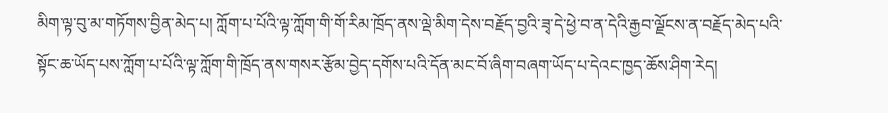མིག་ལྟ་བུ་མ་གཏོགས་བྱིན་མེད་པ། ཀློག་པ་པོའི་ལྟ་ཀློག་གི་གོ་རིམ་ཁྲོད་ནས་ལྡེ་མིག་དེས་བརྗོད་བྱའི་ཟྭ་དེ་ཕྱེ་བ་ན་དེའི་རྒྱབ་ལྗོངས་ན་བརྗོད་མེད་པའི་སྟོང་ཆ་ཡོད་པས་ཀློག་པ་པོའི་ལྟ་ཀློག་གི་ཁྲོད་ནས་གསར་རྩོམ་བྱེད་དགོས་པའི་དོན་མང་བོ་ཞིག་བཞག་ཡོད་པ་དེའང་ཁྱད་ཆོས་ཤིག་རེད།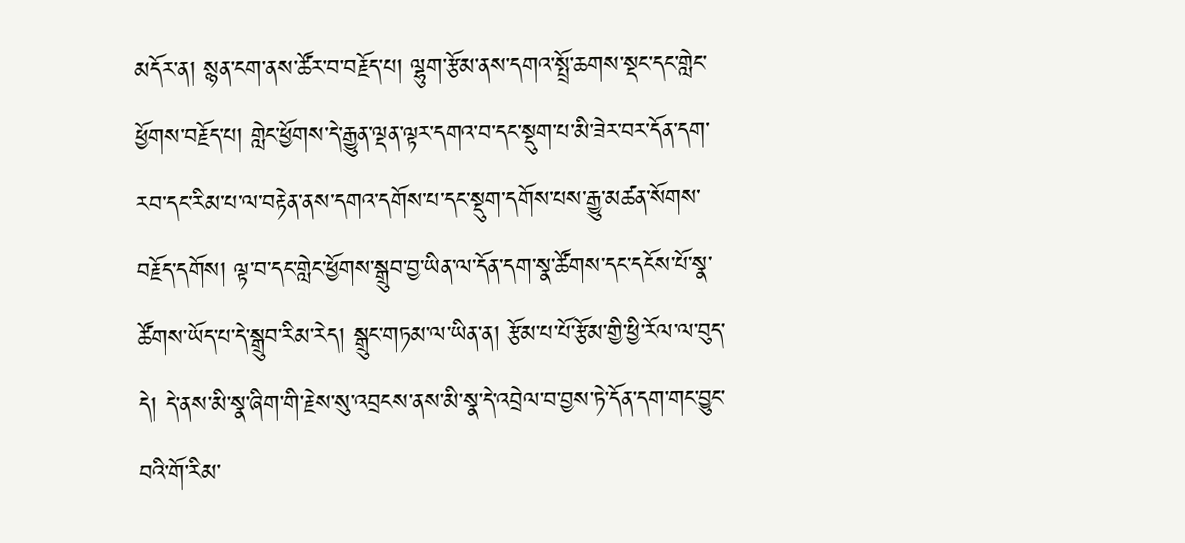མདོར་ན། སྙན་ངག་ནས་ཚོར་བ་བརྗོད་པ། ལྷུག་རྩོམ་ནས་དགའ་སྤྲོ་ཆགས་སྡང་དང་གླེང་ཕྱོགས་བརྗོད་པ། གླེང་ཕྱོགས་དེ་རྒྱུན་ལྡན་ལྟར་དགའ་བ་དང་སྡུག་པ་མི་ཟེར་བར་དོན་དག་རབ་དང་རིམ་པ་ལ་བརྟེན་ནས་དགའ་དགོས་པ་དང་སྡུག་དགོས་པས་རྒྱུ་མཚན་སོགས་བརྗོད་དགོས། ལྟ་བ་དང་གླེང་ཕྱོགས་སྒྲུབ་བྱ་ཡིན་ལ་དོན་དག་སྣ་ཚོགས་དང་དངོས་པོ་སྣ་ཚོགས་ཡོད་པ་དེ་སྒྲུབ་རིམ་རེད། སྒྲུང་གཏམ་ལ་ཡིན་ན། རྩོམ་པ་པོ་རྩོམ་གྱི་ཕྱི་རོལ་ལ་བུད་དེ། དེ་ནས་མི་སྣ་ཞིག་གི་རྗེས་སུ་འབྲངས་ནས་མི་སྣ་དེ་འབྲེལ་བ་བྱས་ཏེ་དོན་དག་གང་བྱུང་བའི་གོ་རིམ་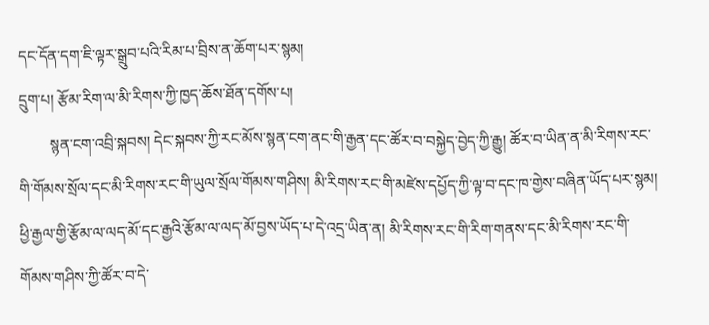དང་དོན་དག་ཇི་ལྟར་སྒྲུབ་པའི་རིམ་པ་བྲིས་ན་ཆོག་པར་སྙམ།
དྲུག་པ། རྩོམ་རིག་ལ་མི་རིགས་ཀྱི་ཁྱད་ཆོས་ཐོན་དགོས་པ།
        སྙན་ངག་འབྲི་སྐབས། དེང་སྐབས་ཀྱི་རང་མོས་སྙན་ངག་ནང་གི་རྒྱན་དང་ཚོར་བ་བསྐྱེད་བྱེད་ཀྱི་རྒྱུ། ཚོར་བ་ཡིན་ན་མི་རིགས་རང་གི་གོམས་སྲོལ་དང་མི་རིགས་རང་གི་ཡུལ་སྲོལ་གོམས་གཤིས། མི་རིགས་རང་གི་མཛེས་དཔྱོད་ཀྱི་ལྟ་བ་དང་ཁ་གྱེས་བཞིན་ཡོད་པར་སྙམ། ཕྱི་རྒྱལ་གྱི་རྩོམ་ལ་ལད་མོ་དང་རྒྱའི་རྩོམ་ལ་ལད་མོ་བྱས་ཡོད་པ་དེ་འདྲ་ཡིན་ན། མི་རིགས་རང་གི་རིག་གནས་དང་མི་རིགས་རང་གི་གོམས་གཤིས་ཀྱི་ཚོར་བ་དེ་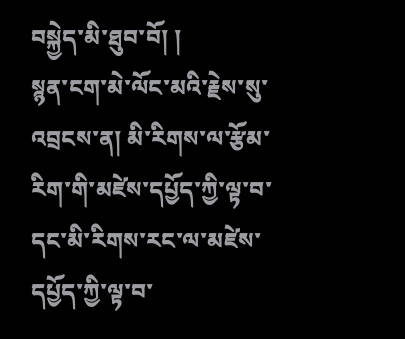བསྐྱེད་མི་ཐུབ་བོ། །
སྙན་ངག་མེ་ལོང་མའི་རྗེས་སུ་འབྲངས་ན། མི་རིགས་ལ་རྩོམ་རིག་གི་མཛེས་དཔྱོད་ཀྱི་ལྟ་བ་དང་མི་རིགས་རང་ལ་མཛེས་དཔྱོད་ཀྱི་ལྟ་བ་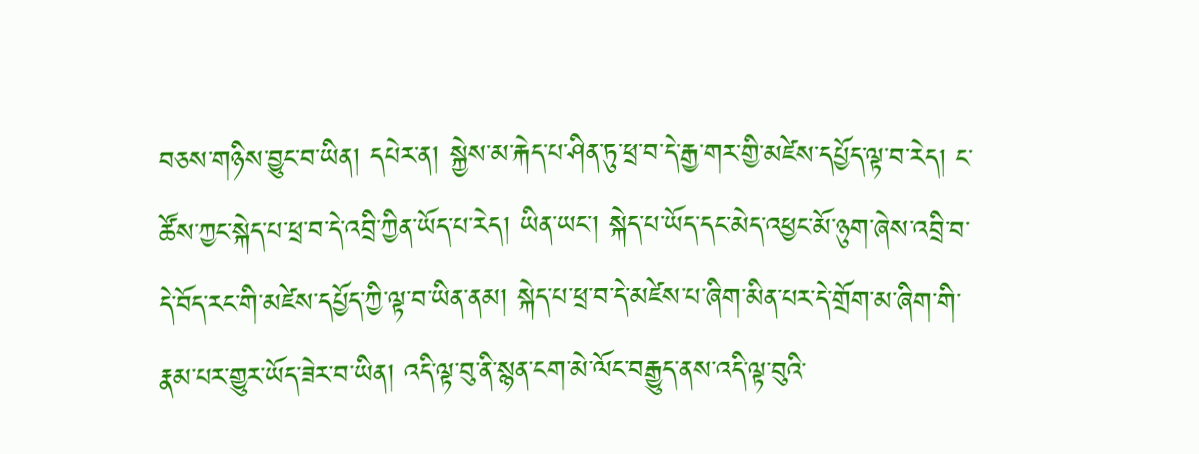བཅས་གཉིས་བྱུང་བ་ཡིན། དཔེར་ན། སྐྱེས་མ་རྐེད་པ་ཤིན་ཏུ་ཕྲ་བ་དེ་རྒྱ་གར་གྱི་མཛེས་དཔྱོད་ལྟ་བ་རེད། ང་ཚོས་ཀྱང་སྐེད་པ་ཕྲ་བ་དེ་འབྲི་ཀྱིན་ཡོད་པ་རེད། ཡིན་ཡང་། སྐེད་པ་ཡོད་དང་མེད་འཕྱང་མོ་ཉུག་ཞེས་འབྲི་བ་དེ་བོད་རང་གི་མཛེས་དཔྱོད་ཀྱི་ལྟ་བ་ཡིན་ནམ། སྐེད་པ་ཕྲ་བ་དེ་མཛེས་པ་ཞིག་མིན་པར་དེ་གྲོག་མ་ཞིག་གི་རྣམ་པར་གྱུར་ཡོད་ཟེར་བ་ཡིན། འདི་ལྟ་བུ་ནི་སྙན་ངག་མེ་ལོང་བརྒྱུད་ནས་འདི་ལྟ་བུའི་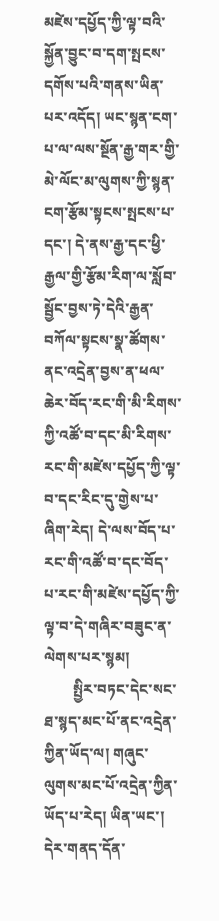མཛེས་དཔྱོད་ཀྱི་ལྟ་བའི་སྐྱོན་བྱུང་བ་དག་སྤངས་དགོས་པའི་གནས་ཡིན་པར་འདོད། ཡང་སྙན་ངག་པ་ལ་ལས་སྔོན་རྒྱ་གར་གྱི་མེ་ལོང་མ་ལུགས་ཀྱི་སྙན་ངག་རྩོམ་སྟངས་སྤངས་པ་དང་། དེ་ནས་རྒྱ་དང་ཕྱི་རྒྱལ་གྱི་རྩོམ་རིག་ལ་སློབ་སྦྱོང་བྱས་ཏེ་དེའི་རྒྱན་བཀོལ་སྟངས་སྣ་ཚོགས་ནང་འདྲེན་བྱས་ན་ཕལ་ཆེར་བོད་རང་གི་མི་རིགས་ཀྱི་འཚོ་བ་དང་མི་རིགས་རང་གི་མཛེས་དཔྱོད་ཀྱི་ལྟ་བ་དང་རིང་དུ་གྱེས་པ་ཞིག་རེད། དེ་ལས་བོད་པ་རང་གི་འཚོ་བ་དང་བོད་པ་རང་གི་མཛེས་དཔྱོད་ཀྱི་ལྟ་བ་དེ་གཞིར་བཟུང་ན་ལེགས་པར་སྙམ།
        སྤྱིར་བཏང་དེང་སང་ཐ་སྙད་མང་པོ་ནང་འདྲེན་ཀྱིན་ཡོད་ལ། གཞུང་ལུགས་མང་པོ་འདྲེན་ཀྱིན་ཡོད་པ་རེད། ཡིན་ཡང་། དེར་གནད་དོན་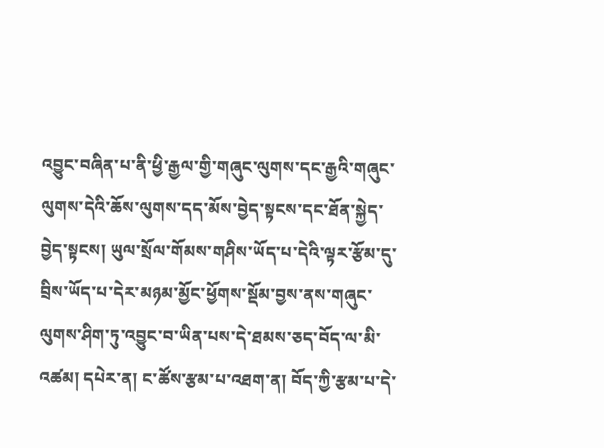འབྱུང་བཞིན་པ་ནི་ཕྱི་རྒྱལ་གྱི་གཞུང་ལུགས་དང་རྒྱའི་གཞུང་ལུགས་དེའི་ཆོས་ལུགས་དད་མོས་བྱེད་སྟངས་དང་ཐོན་སྐྱེད་བྱེད་སྟངས། ཡུལ་སྲོལ་གོམས་གཤིས་ཡོད་པ་དེའི་ལྟར་རྩོམ་དུ་བྲིས་ཡོད་པ་དེར་མཉམ་མྱོང་ཕྱོགས་སྡོམ་བྱས་ནས་གཞུང་ལུགས་ཤིག་ཏུ་འབྱུང་བ་ཡིན་པས་དེ་ཐམས་ཅད་བོད་ལ་མི་འཚམ། དཔེར་ན། ང་ཚོས་རྩམ་པ་འཐག་ན། བོད་ཀྱི་རྩམ་པ་དེ་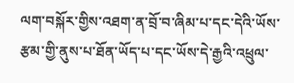ལག་བསྐོར་གྱིས་འཐག་ན་བྲོ་བ་ཞིམ་པ་དང་དེའི་ཡོས་རྩམ་གྱི་ནུས་པ་ཐོན་ཡོད་པ་དང་ཡོས་དེ་རྒྱའི་འཕྲུལ་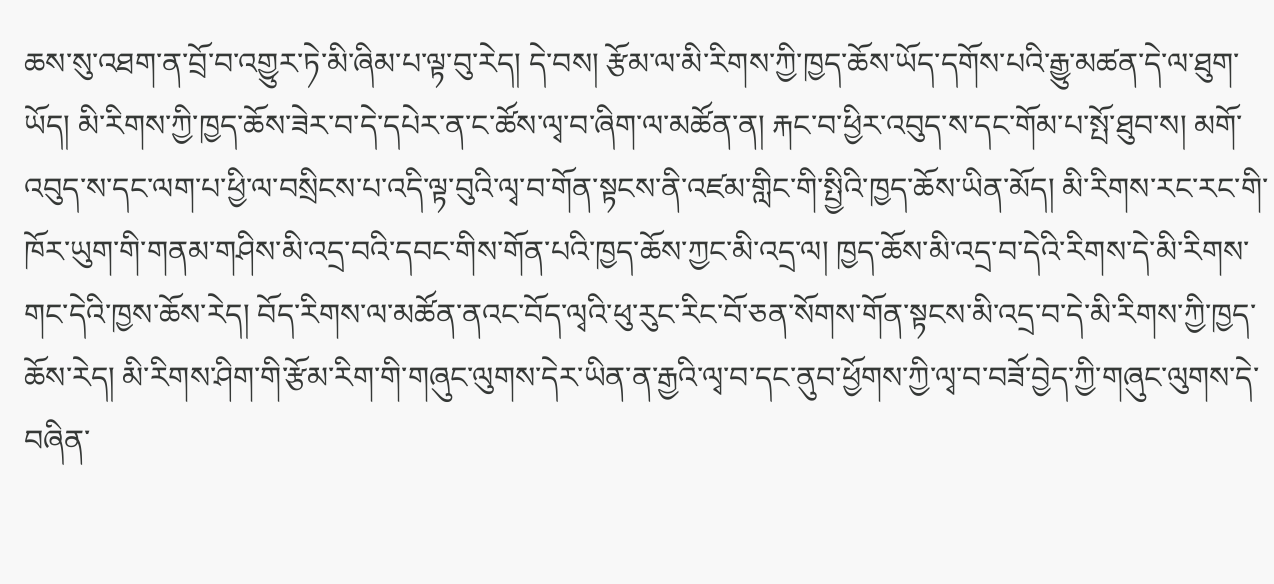ཆས་སུ་འཐག་ན་བྲོ་བ་འགྱུར་ཏེ་མི་ཞིམ་པ་ལྟ་བུ་རེད། དེ་བས། རྩོམ་ལ་མི་རིགས་ཀྱི་ཁྱད་ཆོས་ཡོད་དགོས་པའི་རྒྱུ་མཚན་དེ་ལ་ཐུག་ཡོད། མི་རིགས་ཀྱི་ཁྱད་ཆོས་ཟེར་བ་དེ་དཔེར་ན་ང་ཚོས་ལྭ་བ་ཞིག་ལ་མཚོན་ན། རྐང་བ་ཕྱིར་འབུད་ས་དང་གོམ་པ་སྤོ་ཐུབ་ས། མགོ་འབུད་ས་དང་ལག་པ་ཕྱི་ལ་བསྲིངས་པ་འདི་ལྟ་བུའི་ལྭ་བ་གོན་སྟངས་ནི་འཛམ་གླིང་གི་སྤྱིའི་ཁྱད་ཆོས་ཡིན་མོད། མི་རིགས་རང་རང་གི་ཁོར་ཡུག་གི་གནམ་གཤིས་མི་འདྲ་བའི་དབང་གིས་གོན་པའི་ཁྱད་ཆོས་ཀྱང་མི་འདྲ་ལ། ཁྱད་ཆོས་མི་འདྲ་བ་དེའི་རིགས་དེ་མི་རིགས་གང་དེའི་ཁྱས་ཆོས་རེད། བོད་རིགས་ལ་མཚོན་ནའང་བོད་ལྭའི་ཕུ་རུང་རིང་བོ་ཅན་སོགས་གོན་སྟངས་མི་འདྲ་བ་དེ་མི་རིགས་ཀྱི་ཁྱད་ཆོས་རེད། མི་རིགས་ཤིག་གི་རྩོམ་རིག་གི་གཞུང་ལུགས་དེར་ཡིན་ན་རྒྱའི་ལྭ་བ་དང་ནུབ་ཕྱོགས་ཀྱི་ལྭ་བ་བཟོ་བྱེད་ཀྱི་གཞུང་ལུགས་དེ་བཞིན་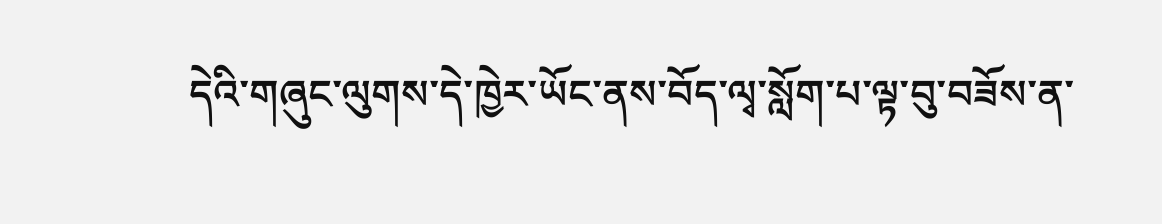དེའི་གཞུང་ལུགས་དེ་ཁྱེར་ཡོང་ནས་བོད་ལྭ་སློག་པ་ལྟ་བུ་བཟོས་ན་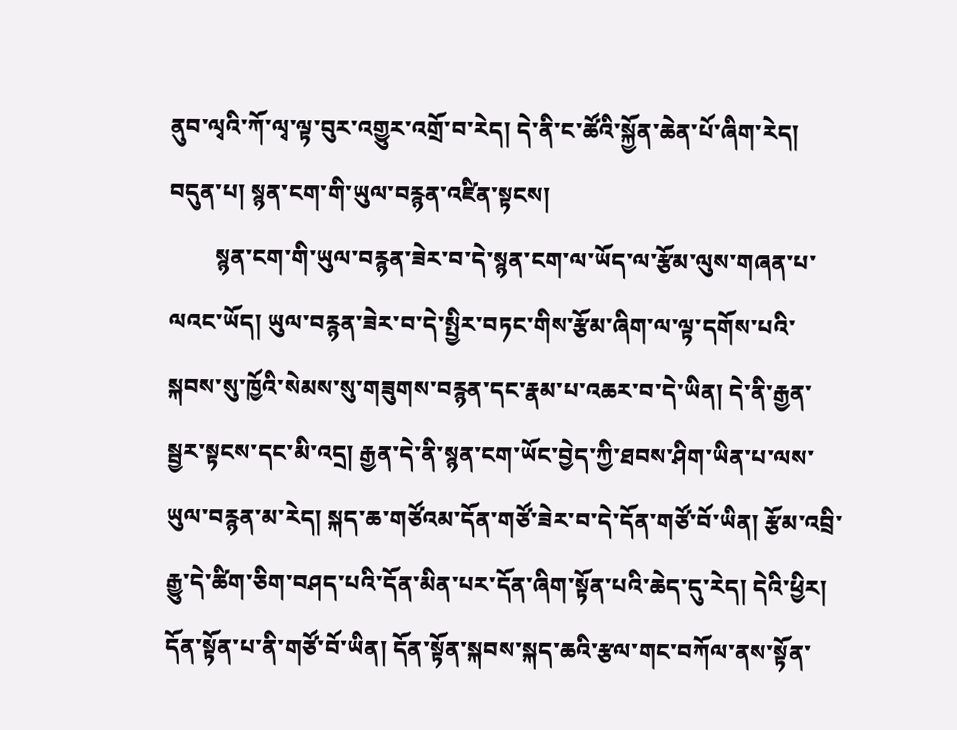ནུབ་ལྭའི་ཀོ་ལྭ་ལྟ་བུར་འགྱུར་འགྲོ་བ་རེད། དེ་ནི་ང་ཚོའི་སྐྱོན་ཆེན་པོ་ཞིག་རེད།
བདུན་པ། སྙན་ངག་གི་ཡུལ་བརྙན་འཛིན་སྟངས།
        སྙན་ངག་གི་ཡུལ་བརྙན་ཟེར་བ་དེ་སྙན་ངག་ལ་ཡོད་ལ་རྩོམ་ལུས་གཞན་པ་ལའང་ཡོད། ཡུལ་བརྙན་ཟེར་བ་དེ་སྤྱིར་བཏང་གིས་རྩོམ་ཞིག་ལ་ལྟ་དགོས་པའི་སྐབས་སུ་ཁྱོའི་སེམས་སུ་གཟུགས་བརྙན་དང་རྣམ་པ་འཆར་བ་དེ་ཡིན། དེ་ནི་རྒྱན་སྦྱར་སྟངས་དང་མི་འདྲ། རྒྱན་དེ་ནི་སྙན་ངག་ཡོང་བྱེད་ཀྱི་ཐབས་ཤིག་ཡིན་པ་ལས་ཡུལ་བརྙན་མ་རེད། སྐད་ཆ་གཙོའམ་དོན་གཙོ་ཟེར་བ་དེ་དོན་གཙོ་བོ་ཡིན། རྩོམ་འབྲི་རྒྱུ་དེ་ཚིག་ཅིག་བཤད་པའི་དོན་མིན་པར་དོན་ཞིག་སྟོན་པའི་ཆེད་དུ་རེད། དེའི་ཕྱིར། དོན་སྟོན་པ་ནི་གཙོ་བོ་ཡིན། དོན་སྟོན་སྐབས་སྐད་ཆའི་རྩལ་གང་བཀོལ་ནས་སྟོན་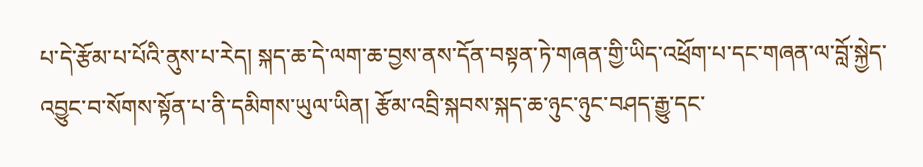པ་དེ་རྩོམ་པ་པོའི་ནུས་པ་རེད། སྐད་ཆ་དེ་ལག་ཆ་བྱས་ནས་དོན་བསྟན་ཏེ་གཞན་གྱི་ཡིད་འཕྲོག་པ་དང་གཞན་ལ་བློ་སྐྱེད་འབྱུང་བ་སོགས་སྟོན་པ་ནི་དམིགས་ཡུལ་ཡིན། རྩོམ་འབྲི་སྐབས་སྐད་ཆ་ཉུང་ཉུང་བཤད་རྒྱུ་དང་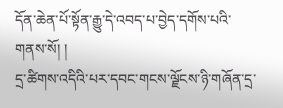དོན་ཆེན་པོ་སྟོན་རྒྱུ་དེ་འབད་པ་བྱེད་དགོས་པའི་གནས་སོ། །
དྲ་ཚིགས་འདིའི་པར་དབང་གངས་ལྗོངས་ཉི་གཞོན་དྲ་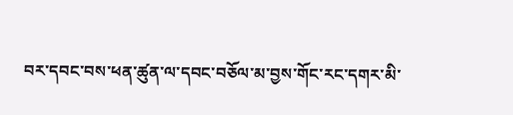བར་དབང་བས་ཕན་ཚུན་ལ་དབང་བཅོལ་མ་བྱས་གོང་རང་དགར་མི་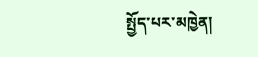སྤྱོད་པར་མཁྱེན།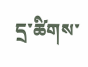དྲ་ཚིགས་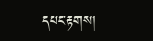དཔང་རྟགས།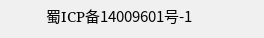蜀ICP备14009601号-1